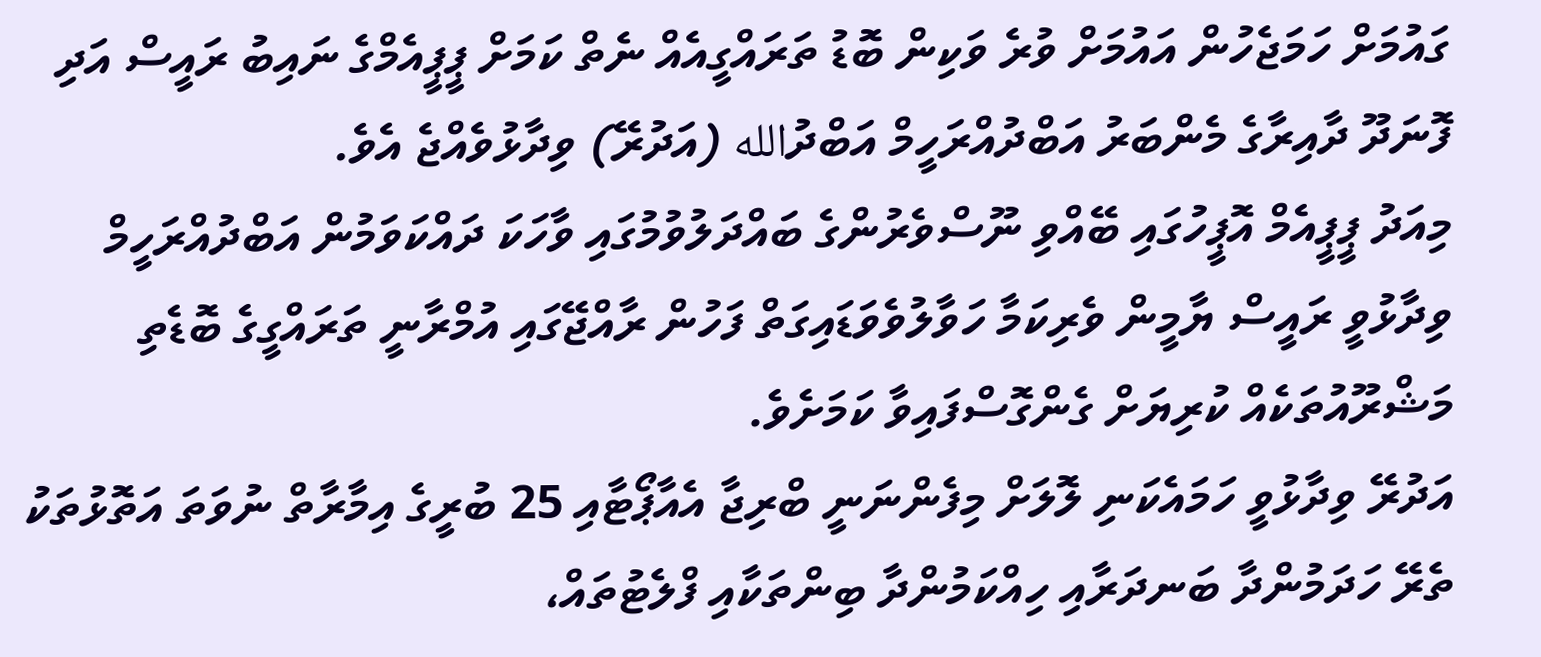ގައުމަށް ހަމަޖެހުން އައުމަށް ވުރެ ވަކިން ބޮޑު ތަރައްގީއެއް ނެތް ކަމަށް ޕީޕީއެމްގެ ނައިބު ރައީސް އަދި ފޮނަދޫ ދާއިރާގެ މެންބަރު އަބްދުއްރަހީމް އަބްދުالله (އަދުރޭ) ވިދާޅުވެއްޖެ އެވެ.
މިއަދު ޕީޕީއެމް އޮޕީހުގައި ބޭއްވި ނޫސްވެރުންގެ ބައްދަލުވުމުގައި ވާހަކަ ދައްކަވަމުން އަބްދުއްރަހީމް ވިދާޅުވީ ރައީސް ޔާމީން ވެރިކަމާ ހަވާލުވެވަޑައިގަތް ފަހުން ރާއްޖޭގައި އުމްރާނީ ތަރައްގީގެ ބޮޑެތި މަޝްރޫއުތަކެއް ކުރިޔަށް ގެންގޮސްފައިވާ ކަމަށެވެ.
އަދުރޭ ވިދާޅުވީ ހަމައެކަނި ލޮލަށް މިފެންނަނީ ބްރިޖާ އެއާޕޯޓާއި 25 ބުރީގެ އިމާރާތް ނުވަތަ އަތޮޅުތަކު ތެރޭ ހަދަމުންދާ ބަނދަރާއި ހިއްކަމުންދާ ބިންތަކާއި ފްލެޓުތައް،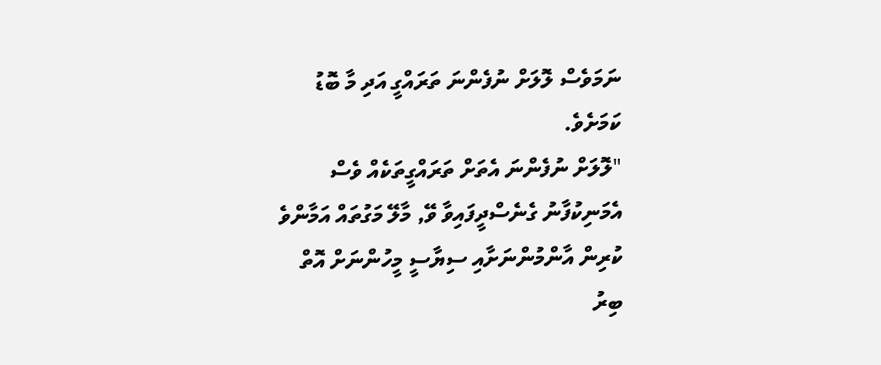ނަމަވެސް ލޮލަށް ނުފެންނަ ތަރައްގީ އަދި މާ ބޮޑު ކަމަށެވެ.
"ލޮލަށް ނުފެންނަ އެތަށް ތަރައްގީތަކެއް ވެސް އެމަނިކުފާނު ގެނެސްދީފައިވާ ވޭ, މާލޭ މަގުތައް އަމާންވެ ކުރިން އާންމުންނަށާއި ސިޔާސީ މީހުންނަށް އޮތް ބިރު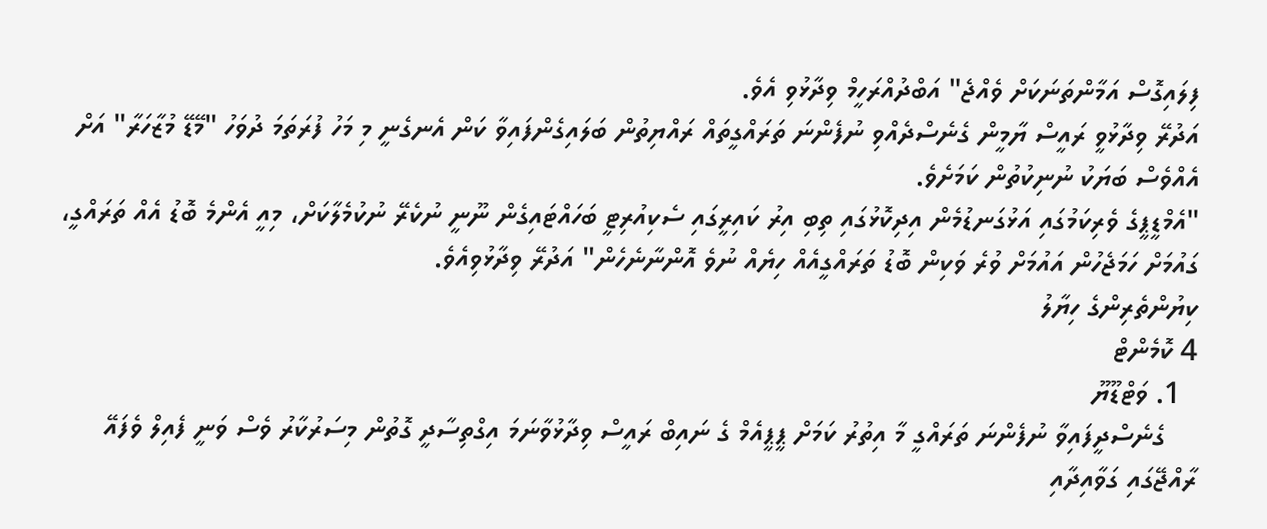ފިލައިގޮސް އަމާންތަނަކަށް ވެއްޖެ" އަބްދުއްރަހީމް ވިދާޅުވި އެވެ.
އަދުރޭ ވިދާޅުވީ ރައީސް ޔާމީން ގެނެސްދެއްވި ނުފެންނަ ތަރައްގީތައް ރައްޔިތުން ބަލައިގެންފައިވާ ކަން އެނގެނީ މި މަހު ފުރަތަމަ ދުވަހު "މޭޑޭ މުޒާހަރާ" އަށް އެއްވެސް ބަޔަކު ނުނިކުތުން ކަމަށެވެ.
"އެމްޑީޕީގެ ވެރިކަމުގައި އަޅުގަނޑުމެން އިދިކޮޅުގައި ތިބި އިރު ކައިރީގައި ސެކިއުރިޓީ ބަހައްޓައިގެން ނޫނީ ނުކެރޭ ނުކުމެލާކަށް، މިއީ އެންމެ ބޮޑު އެއް ތަރައްގީ، ގައުމަށް ހަމަޖެހުން އައުމަށް ވުރެ ވަކިން ބޮޑު ތަރައްގީއެއް ހިޔެއް ނުވެ އޮންނާނެހެން" އަދުރޭ ވިދާޅުވިއެވެ.
ކިޔުންތެރިންގެ ހިޔާލު
4 ކޮމެންޓް
  1. ވަޓްޑޫޔޫ
    ގެނެސްދީފައިވާ ނުފެންނަ ތަރައްގީ މާ އިތުރު ކަމަށް ޕީޕީއެމް ގެ ނައިބް ރައީސް ވިދާޅުވާނަމަ އިގްތިސާދީ ގޮތުން މިސަރުކާރު ވެސް ވަނީ ފެއިލް ވެފައޭ ރާއްޖޭގައި ގަވާއިދާއި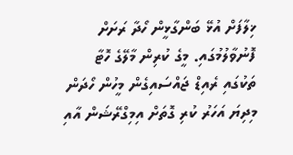ޚިލާފަށް އުޅޭ ބަންގާޅީން ހޯދާ ރަށަށް ފޮނުވާލުމުގައި. މީގެ ކުރިން މާލޭގެ ހޮޓާ ތަކުގައި ރެއިޑް ޖައްސައިގެން މީހުން ހޯދަން މިދިޔަ އަހަރު ކުރި ގޮތަށް އިމިގްރޭޝަން އާއި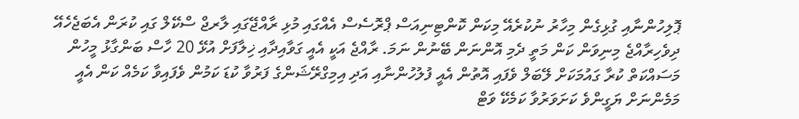ޕޮލިހުންނާއި ގުޅިގެން މިހާރު ނުކުރެއޭ މިކަން ކޮންޓިނިއަސް ޕްރޮސެސް އެއްގައި މުޅި ރާއްޖޭގައި ލާރޖް ސްކޭލް ގައި ކުރަން އެބަޖެހެއޭ ދިވެހިރާއްޖެ މިނިވަން ކަން މަތީ ދެމި އޮންނަން ބޭނުން ނަމަ. ރާއްޖެ އަކީ އެއީ ގަވާއިދާއި ޚިލާފަށް އުޅޭ 20 ހާސް ބަންގާޅު މީހުން މަސައްކަތް ކުރާ ގައުމަކަށް ލޭބަލް ވެފައި އޮތުން އެއީ ފުލުހުންނާއި އަދި އިމިގްރޭޝަންގެ ފަރުވާ ކުޑަ ކަމުން ވެފައިވާ ކަމެއް ކަން އެއީ މަމެންނަށް ޔަގީންވެ ކަށަވަރުވާ ކަމެކޭ ވަޓް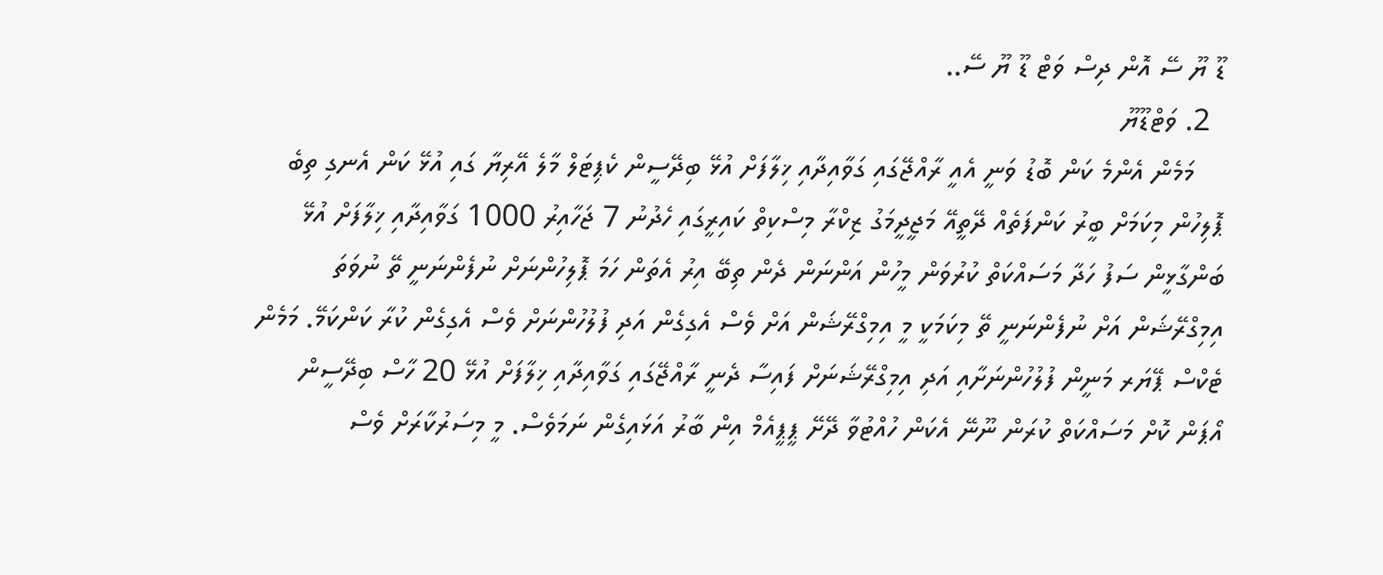ޑޫ ޔޫ ސޭ އޮން ދިސް ވަޓް ޑޫ ޔޫ ސޭ..
  2. ވަޓްޑޫޔޫ
    މަމެން އެންމެ ކަން ބޮޑު ވަނީ އެއީ ރާއްޖޭގައި ގަވާއިދާއި ޚިލާފަށް އުޅޭ ބިދޭސީން ކެޕިޓަލް މާލެ އޭރިޔާ ގައި އުޅޭ ކަން އެނގި ތިބެ ޕޮލިހުން މިކަމަށް ބީރު ކަންފަތެއް ދޭތީއޭ މަޖީދީމަގު ޒިކްރާ މިސްކިތް ކައިރީގައި ހެދުނު 7 ޖަހާއިރު 1000 ގަވާއިދާއި ޚިލާފަށް އުޅޭ ބަންގާޅީން ސަފު ހަދާ މަސައްކަތް ކުރުވަން މީހުން އަންނަން ދެން ތިބޭ އިރު އެތަން ހަމަ ޕޮލިހުންނަށް ނުފެންނަނީ ތޭ ނުވަތަ އިމިގްރޭޝަން އަށް ނުފެންނަނީ ތޭ މިކަމަކީ މީ އިމިގްރޭޝަން އަށް ވެސް އެގިގެން އަދި ފުލުހުންނަށް ވެސް އެގިގެން ކުރާ ކަންކަމޭ. މަމެން ޓެކްސް ޕޭޔަރ މަނީން ފުލުހުންނަށާއި އަދި އިމިގްރޭޝަނަށް ފައިސާ ދެނީ ރާއްޖޭގައި ގަވާއިދާއި ޚިލާފަށް އުޅޭ 20 ހާސް ބިދޭސީން އޯޕަން ކޮށް މަސައްކަތް ކުރަން ނޫނޭ އެކަން ހުއްޓުވާ ދޭށޭ ޕީޕީއެމް އިން ބާރު އަޅައިގެން ނަމަވެސް. މީ މިސަރުކާރަށް ވެސް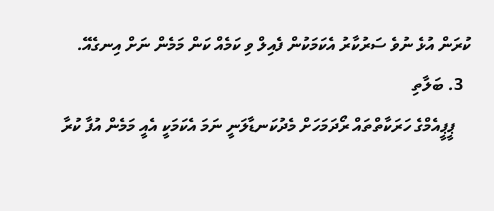ކުރަން އުޅެ ނުވެ ސަރުކާރު އެކަމަކުން ފެއިލް ވި ކަމެއް ކަން މަމެން ނަށް އިނގެއޭ.
  3. ބަލާތި
    ޕީޕީއެމްގެ ހަރަކާތްތައް ރޯދަމަހަށް މެދުކަނޑާލަނީ ނަމަ އެކަމަކީ އެއީ މަމެން އުފާ ކުރާ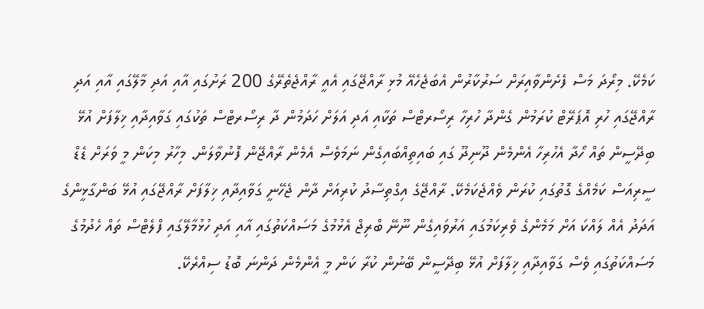ކަމެކޭ. މިރޯދަ މަސް ފެށެންވާއިރަށް ސަރުކާރުން އެބަޖެހެއޭ މުޅި ރާއްޖޭގައި އެއީ ރާއްޖެތެރޭގެ 200 ރަށުގައި އާއި އަދި މާލޭގައި އާއި އަދި ރާއްޖޭގައި ހުރި އޮޕަރޭޓް ކުރަމުން ގެންދާ ހުރިހާ ރިސޯރޓްސް ތަކާއި އަދި އަލަށް ހަދަމުން ދާ ރިސޯރޓްސް ތަކުގައި ގަވާއިދާއި ޚިލާފަށް އުޅޭ ބިދޭސީން ތައް ހޯދާ އެހުރިހާ އެންމެން ދޫނިދޫ ގައި ބައިތިއްބައިގެން ނަމަވެސް އެމެން ރާއްޖޭން ފޮނުވާލަން. މިހާރު މިކަން މީ ވަރަށް ޑެޑް ސީރިއަސް ކަމެއްގެ ގޮތުގައި ކުރަން ވެއްޖެކަމެކޭ. ރާއްޖޭގެ އިގްތިސާދު ކުރިއަށް ދާން ޖެހޭނީ ގަވާއިދާއި ޚިލާފަށް ރާއްޖޭގައި އުޅޭ ބަންގާޅީންގެ އަދަދު އެއް ލައްކަ އަށް މަމެންގެ ވެރިކަމުގައި އަރުވައިގެން ނޫނޭ ބްރިޖް އެޅުމުގެ މަސައްކަތުގައި އާއި އަދި ހުޅުމާލޭގައި ފްލެޓްސް ތައް ހެދުމުގެ މަސައްކަތުގައި ވެސް ގަވާއިދާއި ޚިލާފަށް އުޅޭ ބިދޭސީން ބޭނުން ކުރާ ކަން މީ އެންމެން ދަންނަ ބޮޑު ސިއްރެކޭ.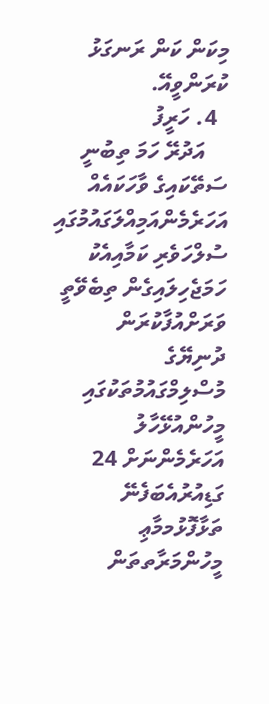މިކަން ކަން ރަނގަޅު ކުރަންވީއޭ.
  4. ހަރީފު
    އަދުރޭ ހަމަ ތިބުނީ ސަތޭކައިގެ ވާހަކައެއް އަހަރެމެންއަމިއްލަގައުމުގައި ސުލްހަވެރި ކަމާއިއެކު ހަމަޖެހިލައިގެން ތިބެވޭތީ ވަރަށްއުފާކުރަން ދުނިޔޭގެ މުސްލިމްގައުމުތަކުގައި މީހުންއުޅޭހާލު އަހަރެމެންނަށް 24 ގަޑިއުރުއެބަފެނޭ ތަޅާފޮޅުމމާޢި މީހުންމަރާތތަން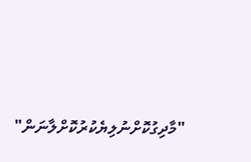"މާދިގުކޮށްނުލިޔެކުރުކޮށްލާނަން"